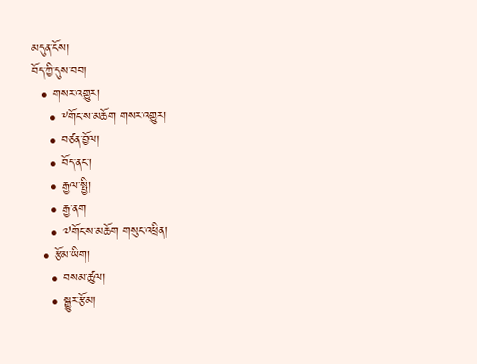མདུན་ངོས།
བོད་ཀྱི་དུས་བབ།
  • གསར་འགྱུར།
    • ༸གོང་ས་མཆོག གསར་འགྱུར།
    • བཙན་བྱོལ།
    • བོད་ནང་།
    • རྒྱལ་སྤྱི།
    • རྒྱ་ནག
    • ༧གོང་ས་མཆོག གསུང་འཕྲིན།
  • རྩོམ་ཡིག།
    • བསམ་ཚུལ།
    • སྒྱུར་རྩོམ།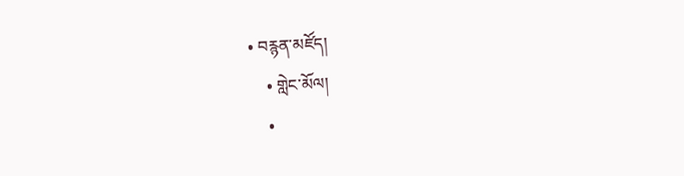• བརྙན་མཛོད།
    • གླེང་མོལ།
    •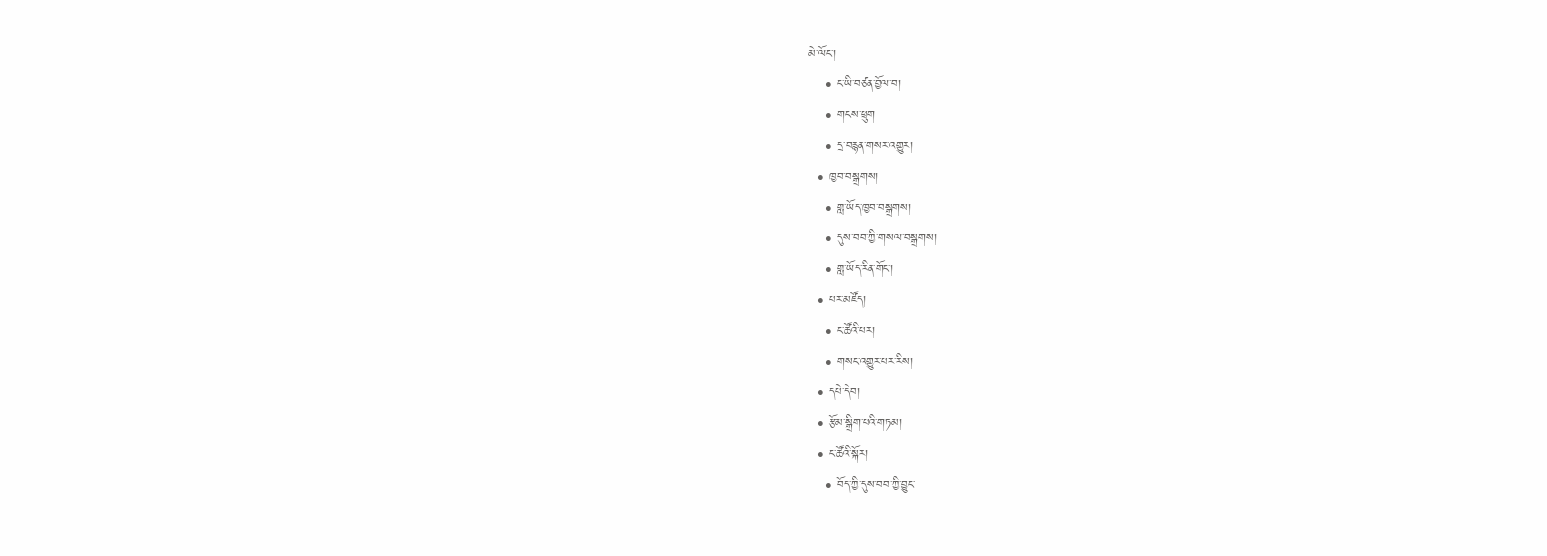མེ་ལོང་།
    • ང་ཡི་བཙན་བྱོལ་བ།
    • གངས་ཕྲུག
    • དྲ་བརྙན་གསར་འགྱུར།
  • ཁྱབ་བསྒྲགས།
    • གླ་ཡོད་ཁྱབ་བསྒྲགས།
    • དུས་བབ་ཀྱི་གསལ་བསྒྲགས།
    • གླ་ཡོད་རིན་གོང་།
  • པར་མཛོད།
    • ང་ཚོའི་པར།
    • གསང་འགྱུར་པར་རིས།
  • དཔེ་དེབ།
  • རྩོམ་སྒྲིག་པའི་གཏམ།
  • ང་ཚོའི་སྐོར།
    • བོད་ཀྱི་དུས་བབ་ཀྱི་བྱུང་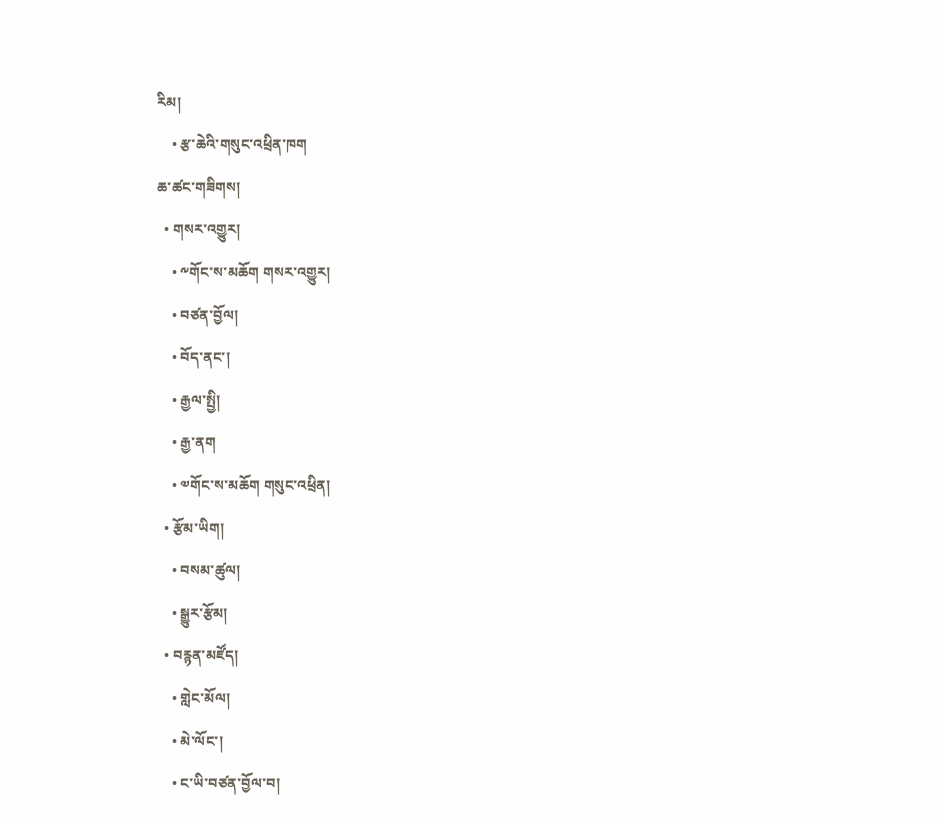རིམ།
    • རྩ་ཆེའི་གསུང་འཕྲིན་ཁག
ཆ་ཚང་གཟིགས།
  • གསར་འགྱུར།
    • ༸གོང་ས་མཆོག གསར་འགྱུར།
    • བཙན་བྱོལ།
    • བོད་ནང་།
    • རྒྱལ་སྤྱི།
    • རྒྱ་ནག
    • ༧གོང་ས་མཆོག གསུང་འཕྲིན།
  • རྩོམ་ཡིག།
    • བསམ་ཚུལ།
    • སྒྱུར་རྩོམ།
  • བརྙན་མཛོད།
    • གླེང་མོལ།
    • མེ་ལོང་།
    • ང་ཡི་བཙན་བྱོལ་བ།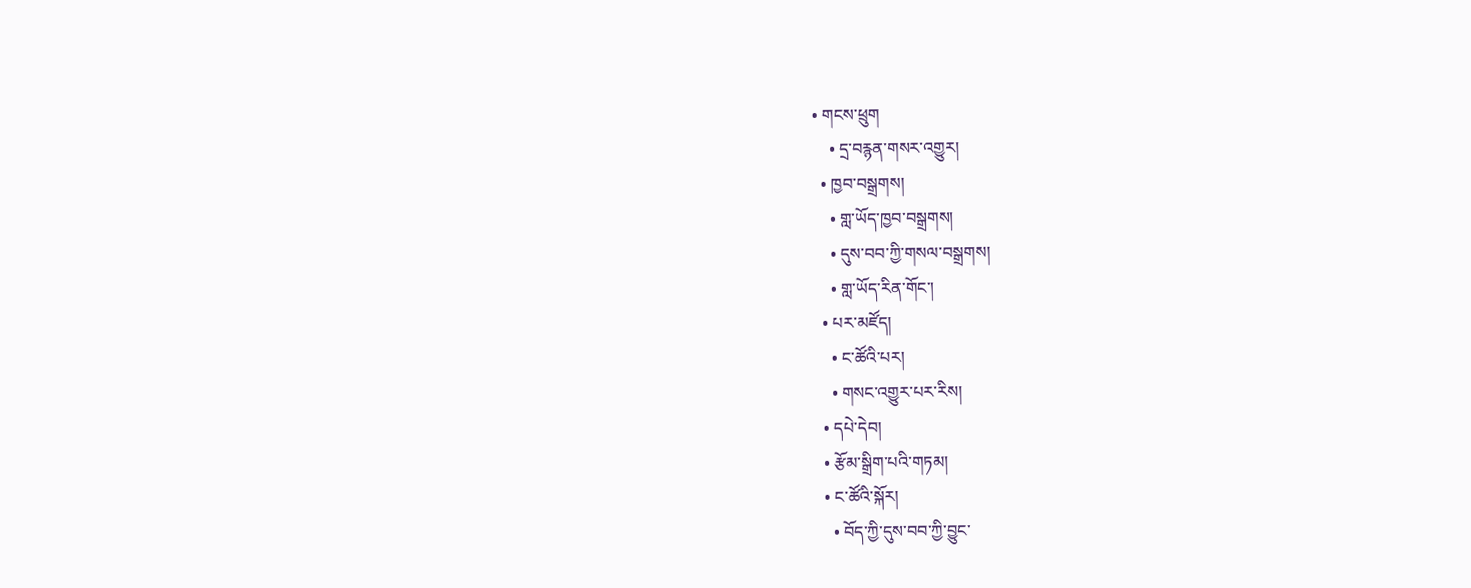• གངས་ཕྲུག
    • དྲ་བརྙན་གསར་འགྱུར།
  • ཁྱབ་བསྒྲགས།
    • གླ་ཡོད་ཁྱབ་བསྒྲགས།
    • དུས་བབ་ཀྱི་གསལ་བསྒྲགས།
    • གླ་ཡོད་རིན་གོང་།
  • པར་མཛོད།
    • ང་ཚོའི་པར།
    • གསང་འགྱུར་པར་རིས།
  • དཔེ་དེབ།
  • རྩོམ་སྒྲིག་པའི་གཏམ།
  • ང་ཚོའི་སྐོར།
    • བོད་ཀྱི་དུས་བབ་ཀྱི་བྱུང་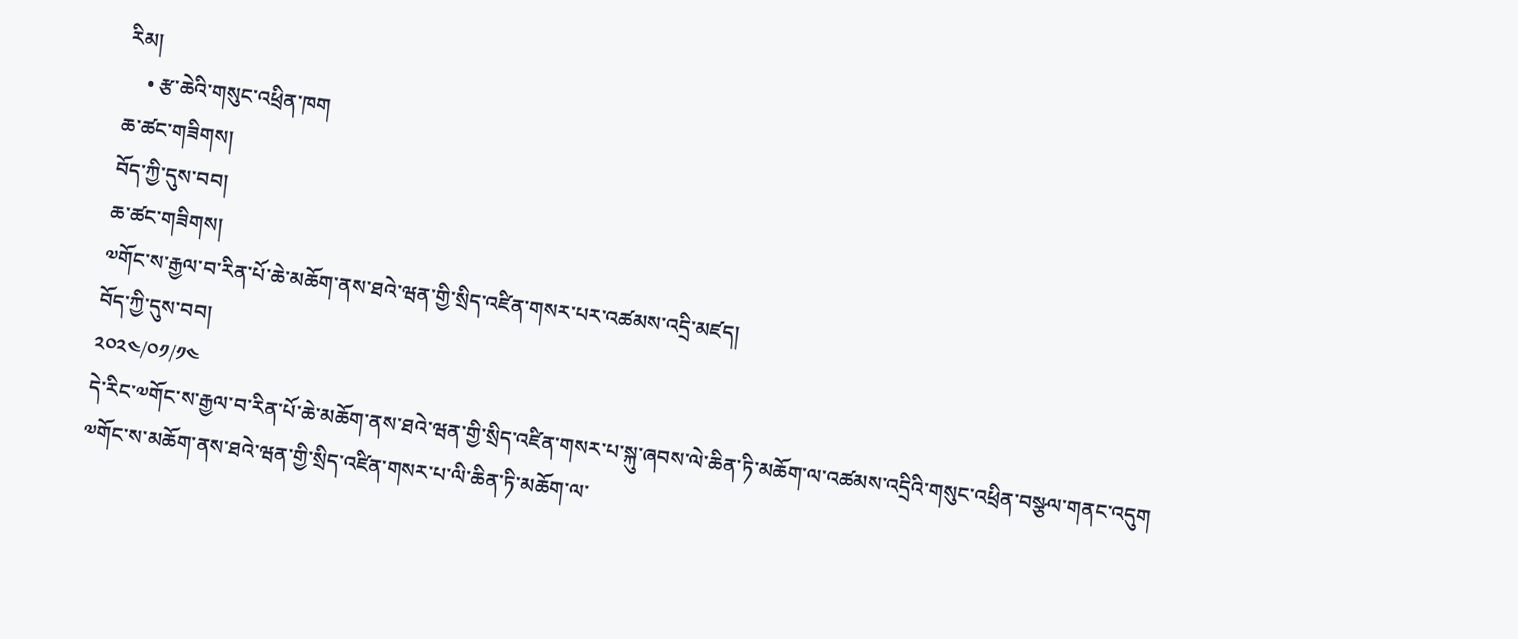རིམ།
    • རྩ་ཆེའི་གསུང་འཕྲིན་ཁག
ཆ་ཚང་གཟིགས།
བོད་ཀྱི་དུས་བབ།
ཆ་ཚང་གཟིགས།
༧གོང་ས་རྒྱལ་བ་རིན་པོ་ཆེ་མཆོག་ནས་ཐའེ་ཝན་གྱི་སྲིད་འཛིན་གསར་པར་འཚམས་འདྲི་མཛད།
བོད་ཀྱི་དུས་བབ།
༢༠༢༤/༠༡/༡༤
དེ་རིང་༧གོང་ས་རྒྱལ་བ་རིན་པོ་ཆེ་མཆོག་ནས་ཐའེ་ཝན་གྱི་སྲིད་འཛིན་གསར་པ་སྐུ་ཞབས་ལེ་ཆིན་ཏི་མཆོག་ལ་འཚམས་འདྲིའི་གསུང་འཕྲིན་བསྩལ་གནང་འདུག
༧གོང་ས་མཆོག་ནས་ཐའེ་ཝན་གྱི་སྲིད་འཛིན་གསར་པ་ལི་ཆིན་ཏི་མཆོག་ལ་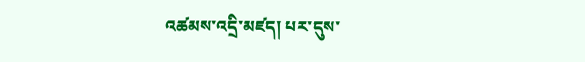འཚམས་འདྲི་མཛད། པར་དུས་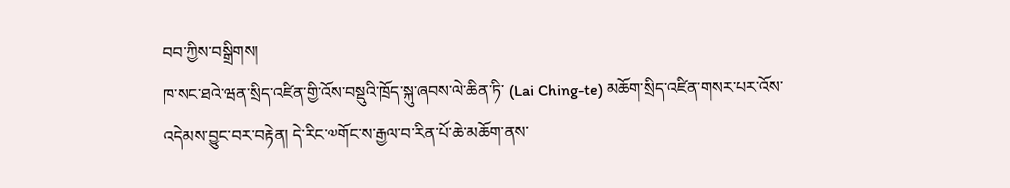བབ་ཀྱིས་བསྒྲིགས།
ཁ་སང་ཐའེ་ཝན་སྲིད་འཛིན་གྱི་འོས་བསྡུའི་ཁྲོད་སྐུ་ཞབས་ལེ་ཆིན་ཏི་ (Lai Ching-te) མཆོག་སྲིད་འཛིན་གསར་པར་འོས་འདེམས་བྱུང་བར་བརྟེན། དེ་རིང་༧གོང་ས་རྒྱལ་བ་རིན་པོ་ཆེ་མཆོག་ནས་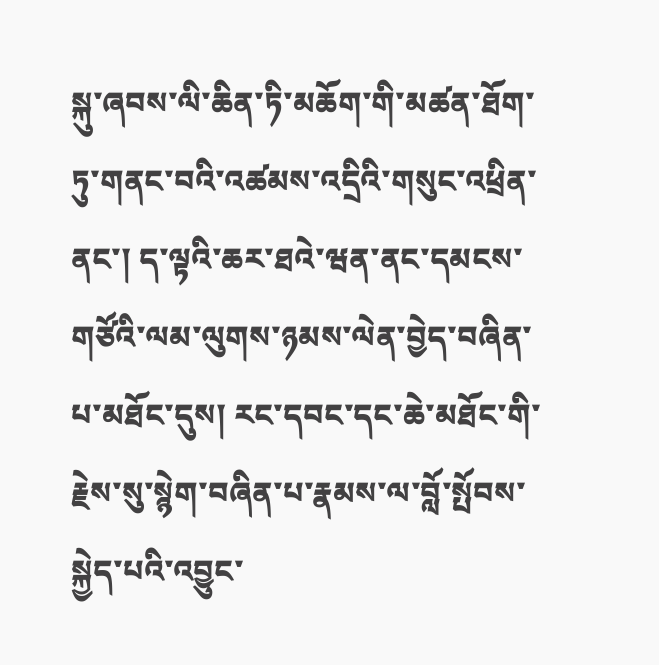སྐུ་ཞབས་ལི་ཆིན་ཏི་མཆོག་གི་མཚན་ཐོག་ཏུ་གནང་བའི་འཚམས་འདྲིའི་གསུང་འཕྲིན་ནང་། ད་ལྟའི་ཆར་ཐའེ་ཝན་ནང་དམངས་གཙོའི་ལམ་ལུགས་ཉམས་ལེན་བྱེད་བཞིན་པ་མཐོང་དུས། རང་དབང་དང་ཆེ་མཐོང་གི་རྗེས་སུ་སྙེག་བཞིན་པ་རྣམས་ལ་བློ་སྤོབས་སྐྱེད་པའི་འབྱུང་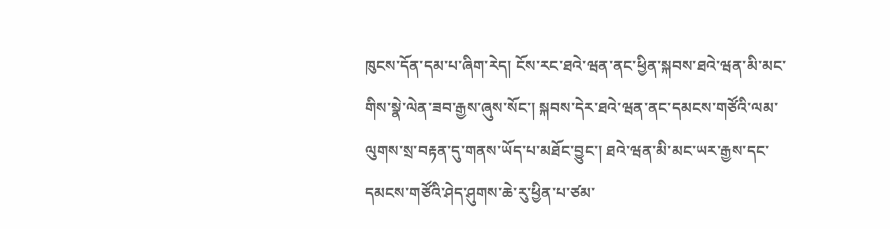ཁུངས་དོན་དམ་པ་ཞིག་རེད། ངོས་རང་ཐའེ་ཝན་ནང་ཕྱིན་སྐབས་ཐའེ་ཝན་མི་མང་གིས་སྣེ་ལེན་ཟབ་རྒྱས་ཞུས་སོང་། སྐབས་དེར་ཐའེ་ཝན་ནང་དམངས་གཙོའི་ལམ་ལུགས་སྲ་བརྟན་དུ་གནས་ཡོད་པ་མཐོང་བྱུང་། ཐའེ་ཝན་མི་མང་ཡར་རྒྱས་དང་དམངས་གཙོའི་ཤེད་ཤུགས་ཆེ་རུ་ཕྱིན་པ་ཙམ་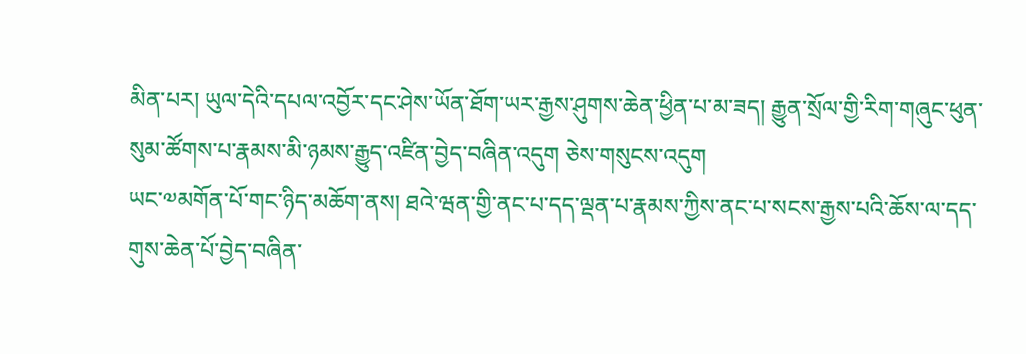མིན་པར། ཡུལ་དེའི་དཔལ་འབྱོར་དང་ཤེས་ཡོན་ཐོག་ཡར་རྒྱས་ཤུགས་ཆེན་ཕྱིན་པ་མ་ཟད། རྒྱུན་སྲོལ་གྱི་རིག་གཞུང་ཕུན་སུམ་ཚོགས་པ་རྣམས་མི་ཉམས་རྒྱུད་འཛིན་བྱེད་བཞིན་འདུག ཅེས་གསུངས་འདུག
ཡང་༧མགོན་པོ་གང་ཉིད་མཆོག་ནས། ཐའེ་ཝན་གྱི་ནང་པ་དད་ལྡན་པ་རྣམས་ཀྱིས་ནང་པ་སངས་རྒྱས་པའི་ཆོས་ལ་དད་གུས་ཆེན་པོ་བྱེད་བཞིན་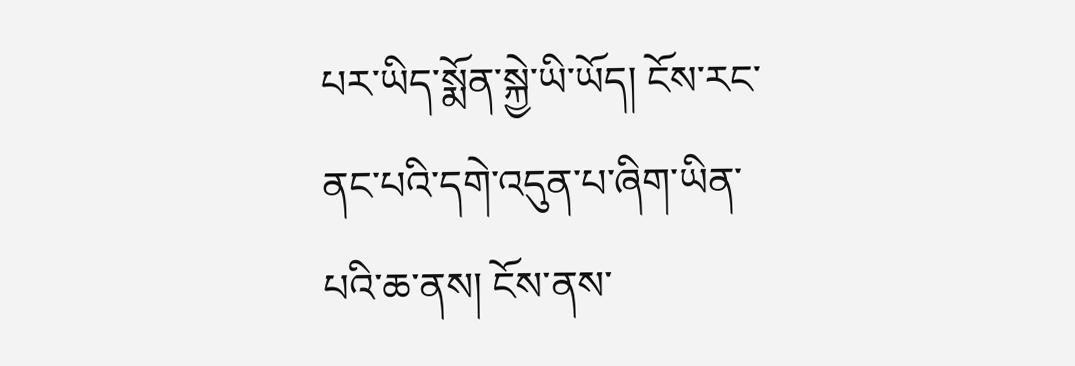པར་ཡིད་སྨོན་སྐྱེ་ཡི་ཡོད། ངོས་རང་ནང་པའི་དགེ་འདུན་པ་ཞིག་ཡིན་པའི་ཆ་ནས། ངོས་ནས་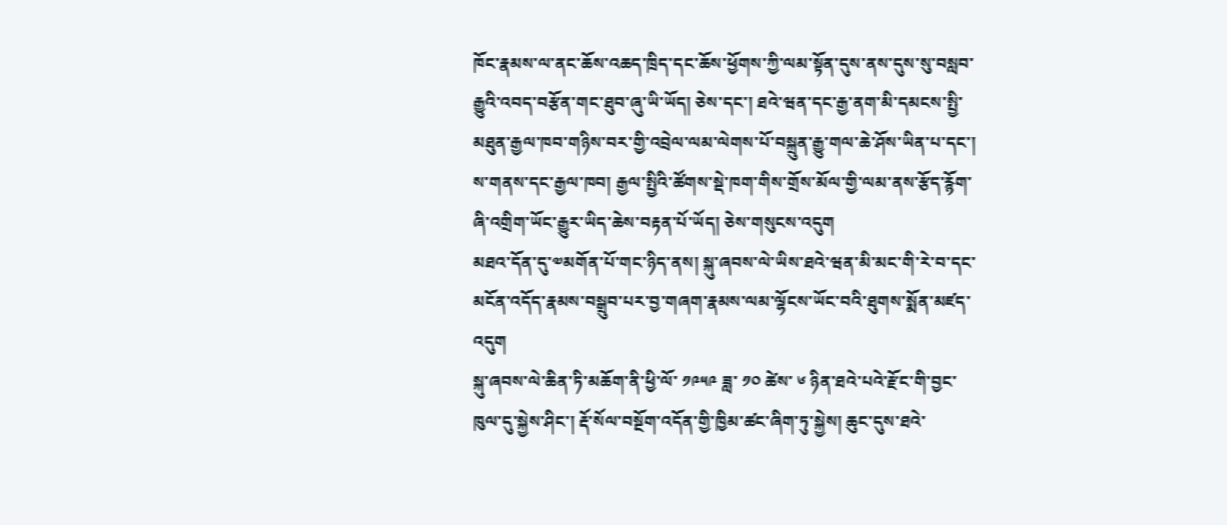ཁོང་རྣམས་ལ་ནང་ཆོས་འཆད་ཁྲིད་དང་ཆོས་ཕྱོགས་ཀྱི་ལམ་སྟོན་དུས་ནས་དུས་སུ་བསླབ་རྒྱུའི་འབད་བརྩོན་གང་ཐུབ་ཞུ་ཡི་ཡོད། ཅེས་དང་། ཐའེ་ཝན་དང་རྒྱ་ནག་མི་དམངས་སྤྱི་མཐུན་རྒྱལ་ཁབ་གཉིས་བར་གྱི་འབྲེལ་ལམ་ལེགས་པོ་བསྐྲུན་རྒྱུ་གལ་ཆེ་ཤོས་ཡིན་པ་དང་། ས་གནས་དང་རྒྱལ་ཁབ། རྒྱལ་སྤྱིའི་ཚོགས་སྡེ་ཁག་གིས་གྲོས་མོལ་གྱི་ལམ་ནས་རྩོད་རྙོག་ཞི་འགྲིག་ཡོང་རྒྱུར་ཡིད་ཆེས་བརྟན་པོ་ཡོད། ཅེས་གསུངས་འདུག
མཐའ་དོན་དུ་༧མགོན་པོ་གང་ཉིད་ནས། སྐུ་ཞབས་ལེ་ཡིས་ཐའེ་ཝན་མི་མང་གི་རེ་བ་དང་མངོན་འདོད་རྣམས་བསྒྲུབ་པར་བྱ་གཞག་རྣམས་ལམ་ལྷོངས་ཡོང་བའི་ཐུགས་སྨོན་མཛད་འདུག
སྐུ་ཞབས་ལེ་ཆིན་ཏི་མཆོག་ནི་ཕྱི་ལོ་ ༡༩༥༩ ཟླ་ ༡༠ ཚེས་ ༦ ཉིན་ཐའེ་པའེ་རྫོང་གི་བྱང་ཁུལ་དུ་སྐྱེས་ཤིང་། རྡོ་སོལ་བསྔོག་འདོན་གྱི་ཁྱིམ་ཚང་ཞིག་ཏུ་སྐྱེས། ཆུང་དུས་ཐའེ་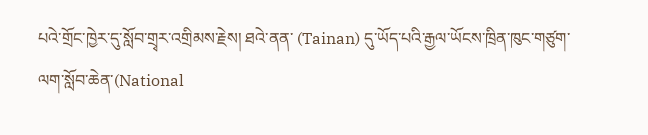པའེ་གྲོང་ཁྱེར་དུ་སློབ་གྲྭར་འགྲིམས་རྗེས། ཐའེ་ནན་ (Tainan) དུ་ཡོད་པའི་རྒྱལ་ཡོངས་ཁྲིན་ཁུང་གཙུག་ལག་སློབ་ཆེན་(National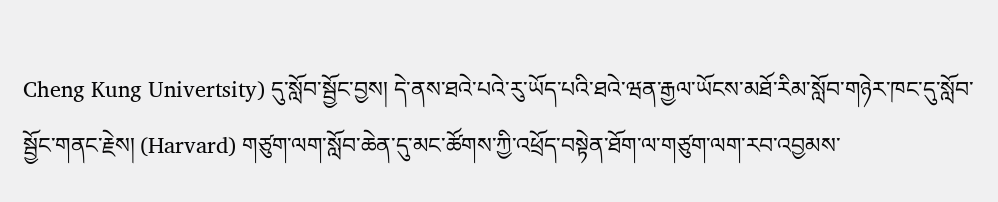Cheng Kung Univertsity) དུ་སློབ་སྦྱོང་བྱས། དེ་ནས་ཐའེ་པའེ་རུ་ཡོད་པའི་ཐའེ་ཝན་རྒྱལ་ཡོངས་མཐོ་རིམ་སློབ་གཉེར་ཁང་དུ་སློབ་སྦྱོང་གནང་རྗེས། (Harvard) གཙུག་ལག་སློབ་ཆེན་དུ་མང་ཚོགས་ཀྱི་འཕྲོད་བསྟེན་ཐོག་ལ་གཙུག་ལག་རབ་འབྱམས་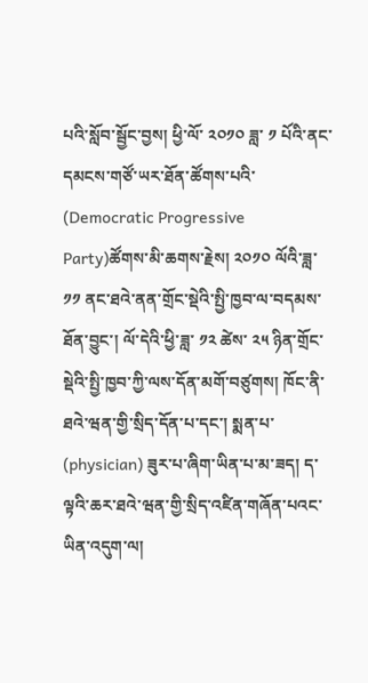པའི་སློབ་སྦྱོང་བྱས། ཕྱི་ལོ་ ༢༠༡༠ ཟླ་ ༡ པོའི་ནང་དམངས་གཙོ་ཡར་ཐོན་ཚོགས་པའི་ (Democratic Progressive Party)ཚོགས་མི་ཆགས་རྗེས། ༢༠༡༠ ལོའི་ཟླ་ ༡༡ ནང་ཐའེ་ནན་གྲོང་སྡེའི་སྤྱི་ཁྱབ་ལ་བདམས་ཐོན་བྱུང་། ལོ་དེའི་ཕྱི་ཟླ་ ༡༢ ཚེས་ ༢༥ ཉིན་གྲོང་སྡེའི་སྤྱི་ཁྱབ་ཀྱི་ལས་དོན་མགོ་བཙུགས། ཁོང་ནི་ཐའེ་ཝན་གྱི་སྲིད་དོན་པ་དང་། སྨན་པ་ (physician) ཟུར་པ་ཞིག་ཡིན་པ་མ་ཟད། ད་ལྟའི་ཆར་ཐའེ་ཝན་གྱི་སྲིད་འཛིན་གཞོན་པའང་ཡིན་འདུག་ལ།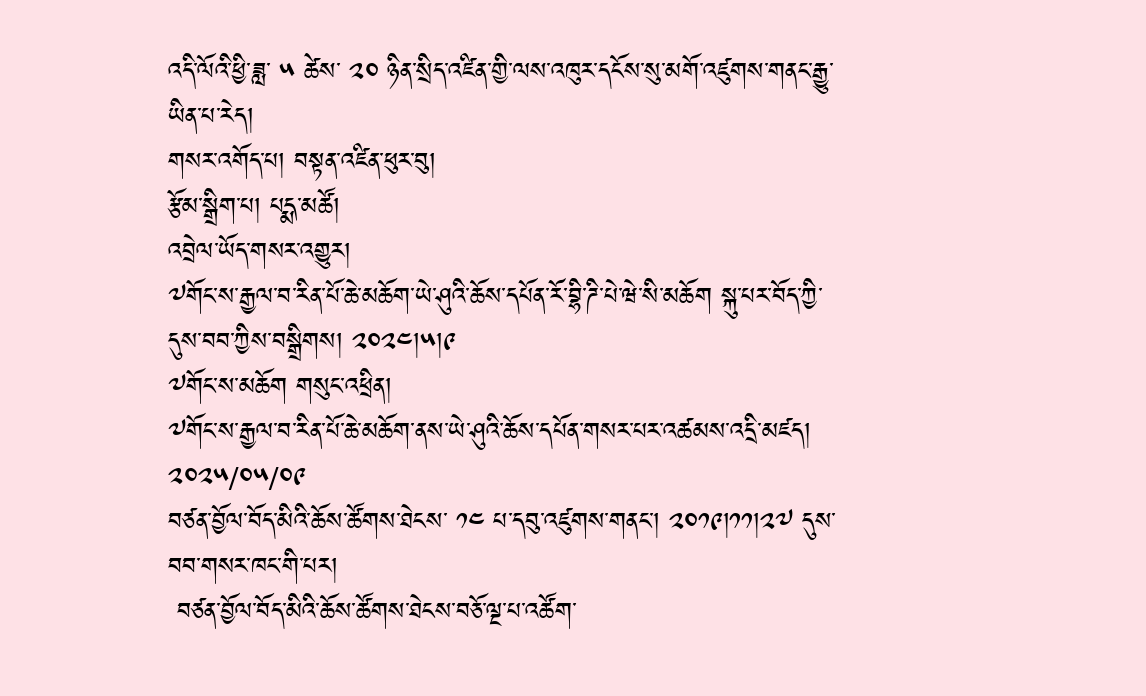འདི་ལོའི་ཕྱི་ཟླ་ ༥ ཚེས་ ༢༠ ཉིན་སྲིད་འཛིན་གྱི་ལས་འཁུར་དངོས་སུ་མགོ་འཛུགས་གནང་རྒྱུ་ཡིན་པ་རེད།
གསར་འགོད་པ། བསྟན་འཛིན་ཕུར་བུ།
རྩོམ་སྒྲིག་པ། པདྨ་མཚོ།
འབྲེལ་ཡོད་གསར་འགྱུར།
༧གོང་ས་རྒྱལ་བ་རིན་པོ་ཆེ་མཆོག་ཡེ་ཤུའི་ཆོས་དཔོན་རོ་བྷི་ཌི་པེ་ཝེ་སི་མཆོག སྐུ་པར་བོད་ཀྱི་དུས་བབ་ཀྱིས་བསྒྲིགས། ༢༠༢༤།༥།༩
༧གོང་ས་མཆོག གསུང་འཕྲིན།
༧གོང་ས་རྒྱལ་བ་རིན་པོ་ཆེ་མཆོག་ནས་ཡེ་ཤུའི་ཆོས་དཔོན་གསར་པར་འཚམས་འདྲི་མཛད།
༢༠༢༥/༠༥/༠༩
བཙན་བྱོལ་བོད་མིའི་ཆོས་ཚོགས་ཐེངས་ ༡༤ པ་དབུ་འཛུགས་གནང་། ༢༠༡༩།༡༡།༢༧ དུས་བབ་གསར་ཁང་གི་པར།
 བཙན་བྱོལ་བོད་མིའི་ཆོས་ཚོགས་ཐེངས་བཅོ་ལྔ་པ་འཚོག་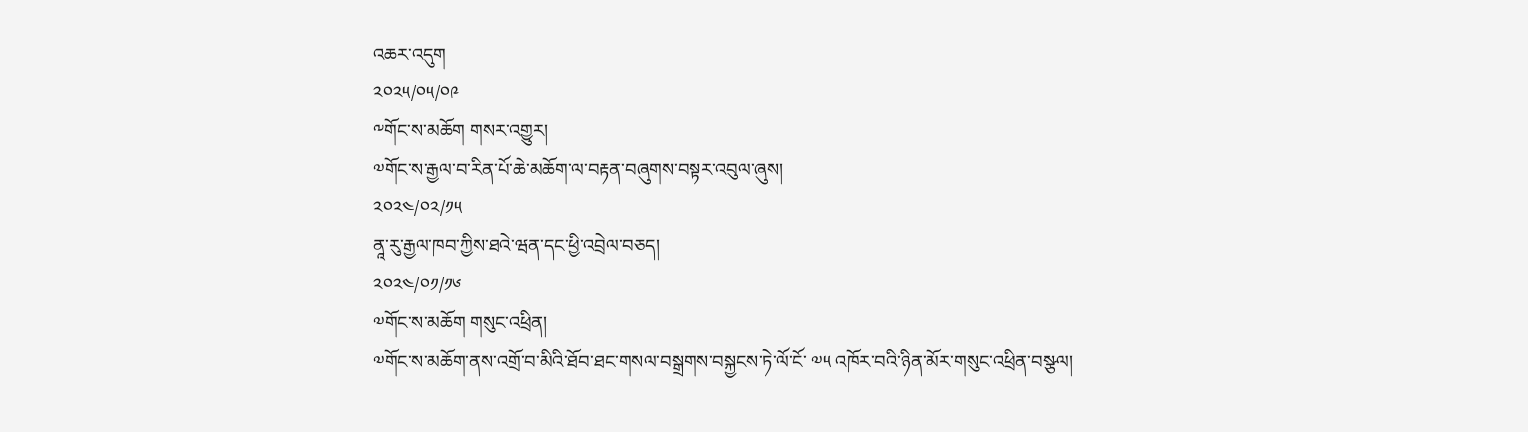འཆར་འདུག
༢༠༢༥/༠༥/༠༩
༸གོང་ས་མཆོག གསར་འགྱུར།
༧གོང་ས་རྒྱལ་བ་རིན་པོ་ཆེ་མཆོག་ལ་བརྟན་བཞུགས་བསྟར་འབུལ་ཞུས།
༢༠༢༤/༠༢/༡༥
ནཱ་རུ་རྒྱལ་ཁབ་ཀྱིས་ཐའེ་ཝན་དང་ཕྱི་འབྲེལ་བཅད།
༢༠༢༤/༠༡/༡༦
༧གོང་ས་མཆོག གསུང་འཕྲིན།
༧གོང་ས་མཆོག་ནས་འགྲོ་བ་མིའི་ཐོབ་ཐང་གསལ་བསྒྲགས་བསྐྱངས་ཏེ་ལོ་ངོ་ ༧༥ འཁོར་བའི་ཉིན་མོར་གསུང་འཕྲིན་བསྩལ།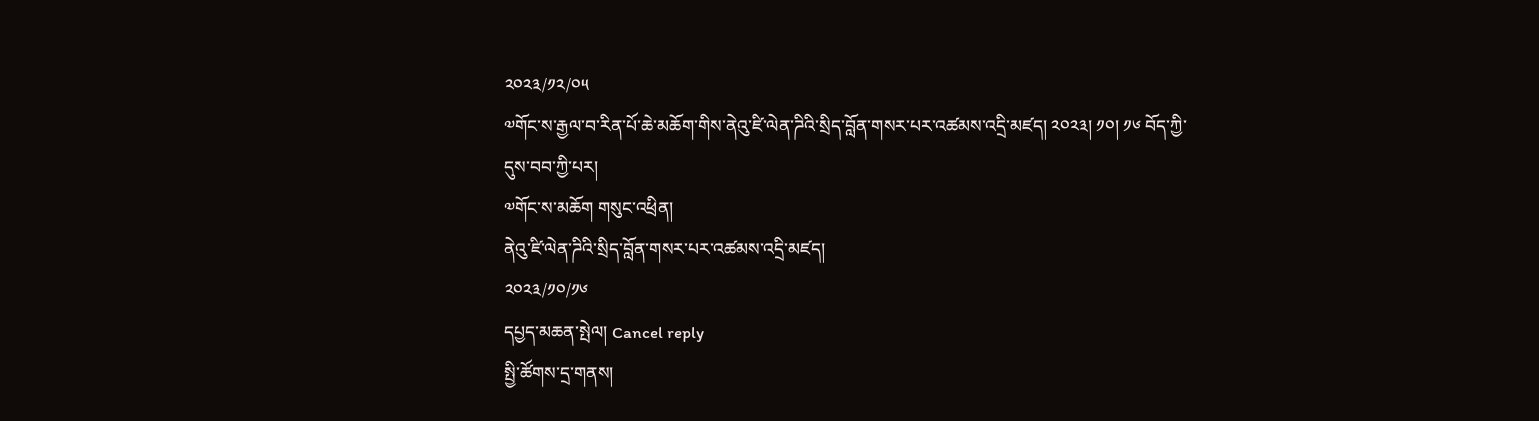༢༠༢༣/༡༢/༠༥
༧གོང་ས་རྒྱལ་བ་རིན་པོ་ཆེ་མཆོག་གིས་ནེའུ་ཛི་ལེན་ཌིའི་སྲིད་བློན་གསར་པར་འཚམས་འདྲི་མཛད། ༢༠༢༣། ༡༠། ༡༦ བོད་ཀྱི་དུས་བབ་ཀྱི་པར།
༧གོང་ས་མཆོག གསུང་འཕྲིན།
ནེའུ་ཛི་ལེན་ཌིའི་སྲིད་བློན་གསར་པར་འཚམས་འདྲི་མཛད།
༢༠༢༣/༡༠/༡༦
དཔྱད་མཆན་སྤེལ། Cancel reply
སྤྱི་ཚོགས་དྲ་གནས།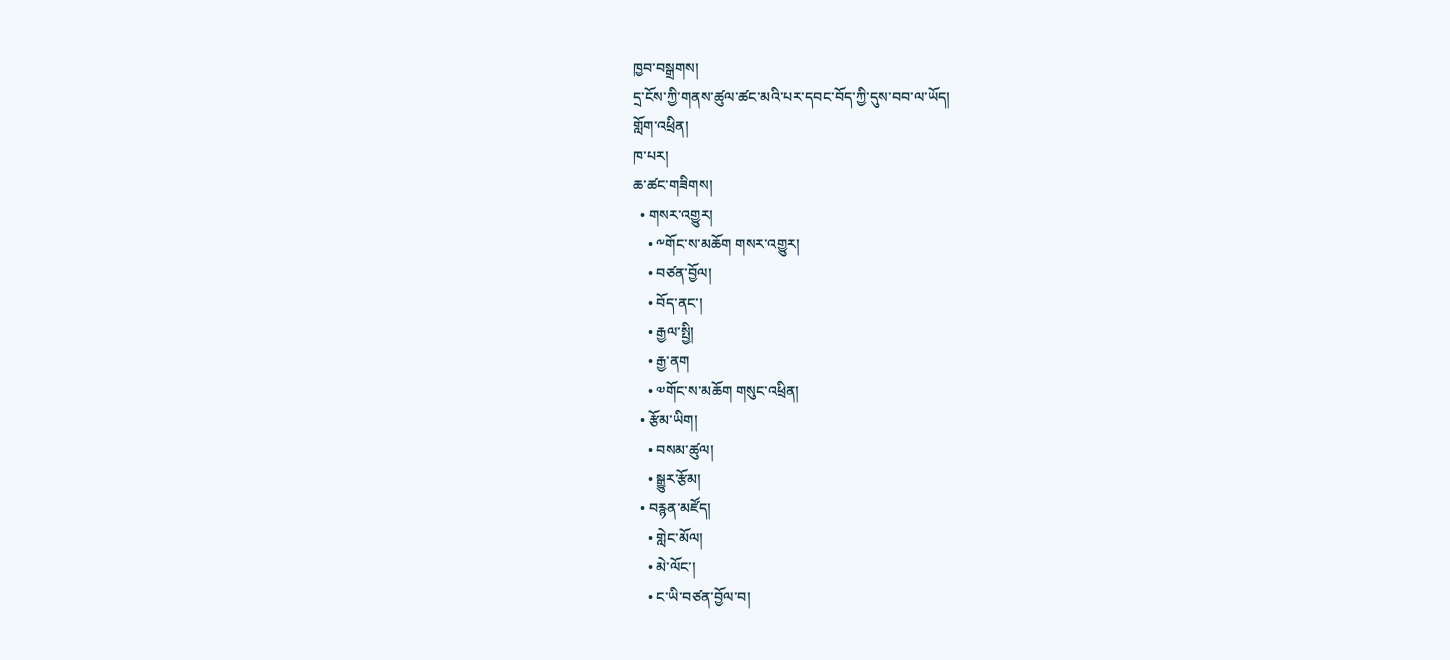ཁྱབ་བསྒྲགས།
དྲ་ངོས་ཀྱི་གནས་ཚུལ་ཚང་མའི་པར་དབང་བོད་ཀྱི་དུས་བབ་ལ་ཡོད།
གློག་འཕྲིན།
ཁ་པར།
ཆ་ཚང་གཟིགས།
  • གསར་འགྱུར།
    • ༸གོང་ས་མཆོག གསར་འགྱུར།
    • བཙན་བྱོལ།
    • བོད་ནང་།
    • རྒྱལ་སྤྱི།
    • རྒྱ་ནག
    • ༧གོང་ས་མཆོག གསུང་འཕྲིན།
  • རྩོམ་ཡིག།
    • བསམ་ཚུལ།
    • སྒྱུར་རྩོམ།
  • བརྙན་མཛོད།
    • གླེང་མོལ།
    • མེ་ལོང་།
    • ང་ཡི་བཙན་བྱོལ་བ།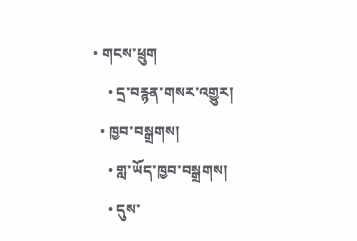• གངས་ཕྲུག
    • དྲ་བརྙན་གསར་འགྱུར།
  • ཁྱབ་བསྒྲགས།
    • གླ་ཡོད་ཁྱབ་བསྒྲགས།
    • དུས་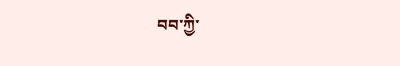བབ་ཀྱི་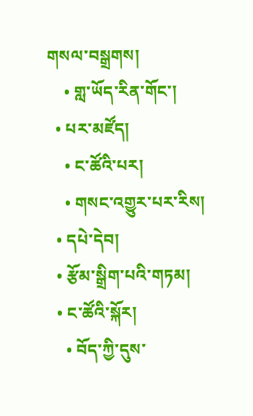གསལ་བསྒྲགས།
    • གླ་ཡོད་རིན་གོང་།
  • པར་མཛོད།
    • ང་ཚོའི་པར།
    • གསང་འགྱུར་པར་རིས།
  • དཔེ་དེབ།
  • རྩོམ་སྒྲིག་པའི་གཏམ།
  • ང་ཚོའི་སྐོར།
    • བོད་ཀྱི་དུས་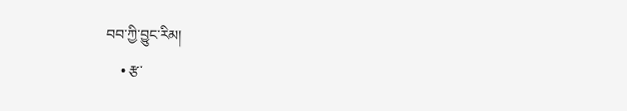བབ་ཀྱི་བྱུང་རིམ།
    • རྩ་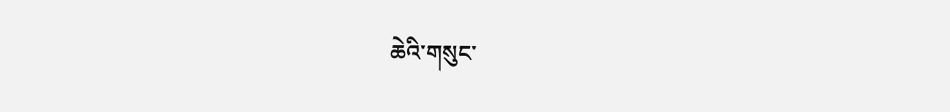ཆེའི་གསུང་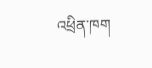འཕྲིན་ཁག